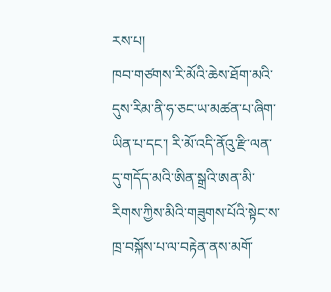རས་པ།
ཁབ་གཙགས་རི་མོའི་ཆེས་ཐོག་མའི་དུས་རིམ་ནི་ཧ་ཅང་ཡ་མཚན་པ་ཞིག་ཡིན་པ་དང་། རི་མོ་འདི་ནོའུ་རྫི་ལན་དུ་གདོད་མའི་ཨིན་སྒྲའི་ཨན་མི་རིགས་ཀྱིས་མིའི་གཟུགས་པོའི་སྟེང་ས་ཁྲ་བསྐོས་པ་ལ་བརྟེན་ནས་མགོ་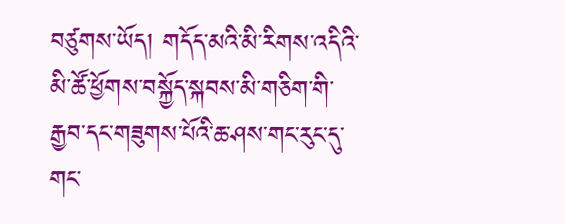བཙུགས་ཡོད། གདོད་མའི་མི་རིགས་འདིའི་མི་ཚོ་ཕྱོགས་བསྐྱོད་སྐབས་མི་གཅིག་གི་རྒྱབ་དང་གཟུགས་པོའི་ཆ་ཤས་གང་རུང་དུ་གང་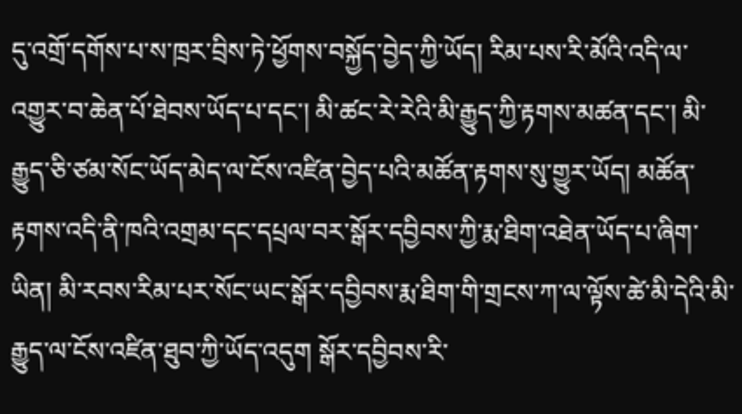དུ་འགྲོ་དགོས་པ་ས་ཁྲར་བྲིས་ཏེ་ཕྱོགས་བསྐྱོད་བྱེད་ཀྱི་ཡོད། རིམ་པས་རི་མོའི་འདི་ལ་འགྱུར་བ་ཆེན་པོ་ཐེབས་ཡོད་པ་དང་། མི་ཚང་རེ་རེའི་མི་རྒྱུད་ཀྱི་རྟགས་མཚན་དང་། མི་རྒྱུད་ཅི་ཙམ་སོང་ཡོད་མེད་ལ་ངོས་འཛིན་བྱེད་པའི་མཚོན་རྟགས་སུ་གྱུར་ཡོད། མཚོན་རྟགས་འདི་ནི་ཁའི་འགྲམ་དང་དཔྲལ་བར་སྒོར་དབྱིབས་ཀྱི་རྨ་ཐིག་འཐེན་ཡོད་པ་ཞིག་ཡིན། མི་རབས་རིམ་པར་སོང་ཡང་སྒོར་དབྱིབས་རྨ་ཐིག་གི་གྲངས་ཀ་ལ་ལྟོས་ཚེ་མི་དེའི་མི་རྒྱུད་ལ་ངོས་འཛིན་ཐུབ་ཀྱི་ཡོད་འདུག སྒོར་དབྱིབས་རི་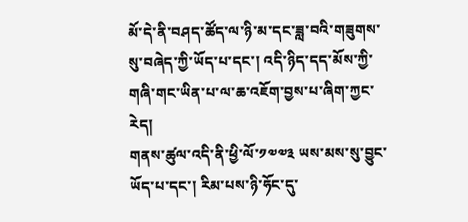མོ་དེ་ནི་བཤད་ཚོད་ལ་ཉི་མ་དང་ཟླ་བའི་གཟུགས་སུ་བཞེད་ཀྱི་ཡོད་པ་དང་། འདི་ཉིད་དད་མོས་ཀྱི་གཞི་གང་ཡིན་པ་ལ་ཆ་འཇོག་བྱས་པ་ཞིག་ཀྱང་རེད།
གནས་ཚུལ་འདི་ནི་ཕྱི་ལོ་༡༧༧༣ ཡས་མས་སུ་བྱུང་ཡོད་པ་དང་། རིམ་པས་ཉི་ཧོང་དུ་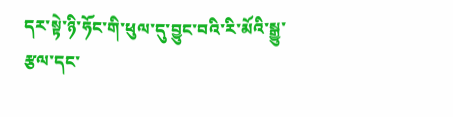དར་སྟེ་ཉི་ཧོང་གི་ཕུལ་དུ་བྱུང་བའི་རི་མོའི་སྒྱུ་རྩལ་དང་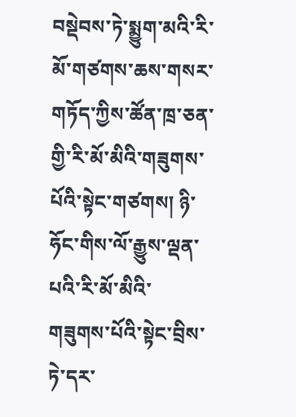བསྡེབས་ཏེ་སྨྱུག་མའི་རི་མོ་གཙགས་ཆས་གསར་གཏོད་ཀྱིས་ཚོན་ཁྲ་ཅན་གྱི་རི་མོ་མིའི་གཟུགས་པོའི་སྟེང་གཙགས། ཉི་ཧོང་གིས་ལོ་རྒྱུས་ལྡན་པའི་རི་མོ་མིའི་གཟུགས་པོའི་སྟེང་བྲིས་ཏེ་དར་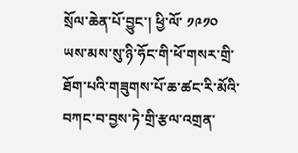སྲོལ་ཆེན་པོ་བྱུང་། ཕྱི་ལོ་ ༡༩༡༠ ཡས་མས་སུ་ཉི་ཧོང་གི་ཕོ་གསར་གྲི་ཐོག་པའི་གཟུགས་པོ་ཆ་ཚང་རི་མོའི་བཀང་བ་བྱས་ཏེ་གྲི་རྩལ་འགྲན་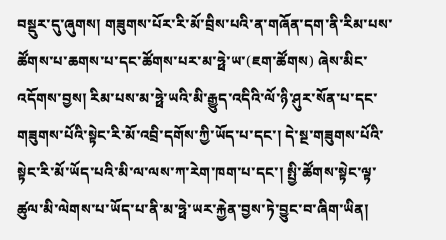བསྡུར་དུ་ཞུགས། གཟུགས་པོར་རི་མོ་བྲིས་པའི་ན་གཞོན་དག་ནི་རིམ་པས་ཚོགས་པ་ཆགས་པ་དང་ཚོགས་པར་མ་ཧྥེ་ཡ་(ཇག་ཚོགས) ཞེས་མིང་འདོགས་བྱས། རིམ་པས་མ་ཧྥེ་ཡའི་མི་རྒྱུད་འདིའི་ལོ་ཉི་ཤུར་སོན་པ་དང་གཟུགས་པོའི་སྟེང་རི་མོ་འབྲི་དགོས་ཀྱི་ཡོད་པ་དང་། དེ་སྔ་གཟུགས་པོའི་སྟེང་རི་མོ་ཡོད་པའི་མི་ལ་ལས་ཀ་རེག་ཁག་པ་དང་། སྤྱི་ཚོགས་སྟེང་ལྟ་ཚུལ་མི་ལེགས་པ་ཡོད་པ་ནི་མ་ཧྥེ་ཡར་རྐྱེན་བྱས་ཏེ་བྱུང་བ་ཞིག་ཡིན།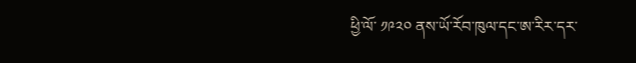ཕྱི་ལོ་ ༡༩༢༠ ནས་ཡོ་རོབ་ཁུལ་དང་ཨ་རིར་དར་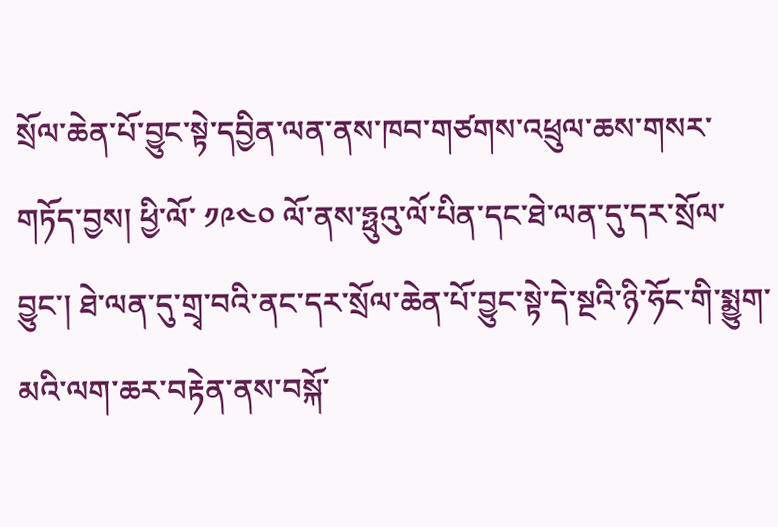སྲོལ་ཆེན་པོ་བྱུང་སྟེ་དབྱིན་ལན་ནས་ཁབ་གཙགས་འཕྲུལ་ཆས་གསར་གཏོད་བྱས། ཕྱི་ལོ་ ༡༩༤༠ ལོ་ནས་ཧྥུའུ་ལོ་པིན་དང་ཐེ་ལན་དུ་དར་སྲོལ་བྱུང་། ཐེ་ལན་དུ་གྲྭ་བའི་ནང་དར་སྲོལ་ཆེན་པོ་བྱུང་སྟེ་དེ་སྔའི་ཉི་ཧོང་གི་སྨྱུག་མའི་ལག་ཆར་བརྟེན་ནས་བསྐོ་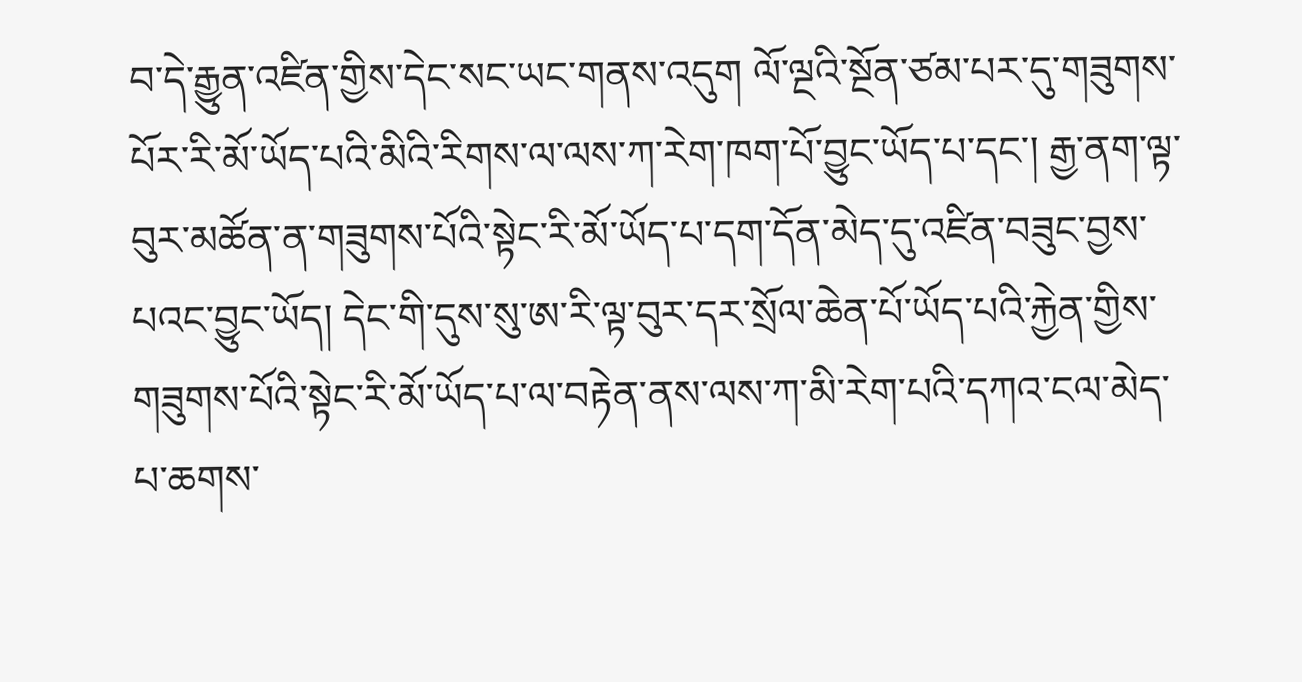བ་དེ་རྒྱུན་འཛིན་གྱིས་དེང་སང་ཡང་གནས་འདུག ལོ་ལྔའི་སྔོན་ཙམ་པར་དུ་གཟུགས་པོར་རི་མོ་ཡོད་པའི་མིའི་རིགས་ལ་ལས་ཀ་རེག་ཁག་པོ་བྱུང་ཡོད་པ་དང་། རྒྱ་ནག་ལྟ་བུར་མཚོན་ན་གཟུགས་པོའི་སྟེང་རི་མོ་ཡོད་པ་དག་དོན་མེད་དུ་འཛིན་བཟུང་བྱས་པའང་བྱུང་ཡོད། དེང་གི་དུས་སུ་ཨ་རི་ལྟ་བུར་དར་སྲོལ་ཆེན་པོ་ཡོད་པའི་རྐྱེན་གྱིས་གཟུགས་པོའི་སྟེང་རི་མོ་ཡོད་པ་ལ་བརྟེན་ནས་ལས་ཀ་མི་རེག་པའི་དཀའ་ངལ་མེད་པ་ཆགས་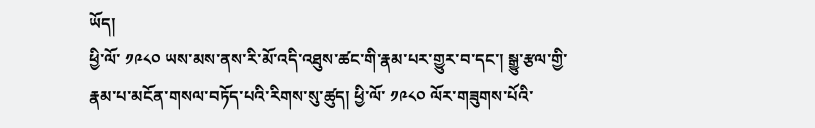ཡོད།
ཕྱི་ལོ་ ༡༩༨༠ ཡས་མས་ནས་རི་མོ་འདི་འཐུས་ཚང་གི་རྣམ་པར་གྱུར་བ་དང་། སྒྱུ་རྩལ་གྱི་རྣམ་པ་མངོན་གསལ་བཏོད་པའི་རིགས་སུ་ཚུད། ཕྱི་ལོ་ ༡༩༨༠ ལོར་གཟུགས་པོའི་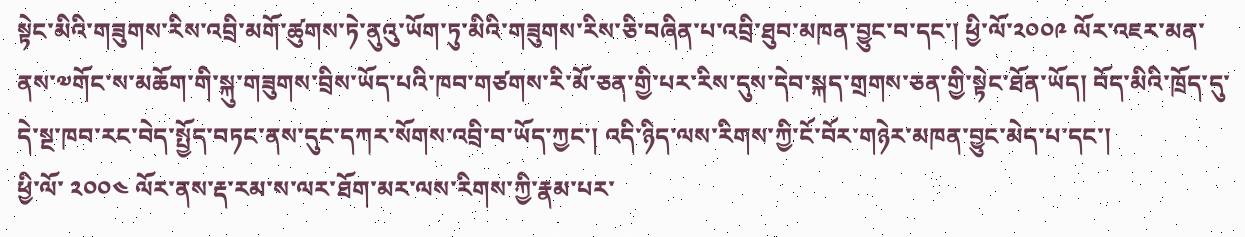སྟེང་མིའི་གཟུགས་རིས་འབྲི་མགོ་ཚུགས་ཏེ་ནུའུ་ཡོག་ཏུ་མིའི་གཟུགས་རིས་ཅི་བཞིན་པ་འབྲི་ཐུབ་མཁན་བྱུང་བ་དང་། ཕྱི་ལོ་༢༠༠༩ ལོར་འཇར་མན་ནས་༧གོང་ས་མཆོག་གི་སྐུ་གཟུགས་བྲིས་ཡོད་པའི་ཁབ་གཙགས་རི་མོ་ཅན་གྱི་པར་རིས་དུས་དེབ་སྐད་གྲགས་ཅན་གྱི་སྟེང་ཐོན་ཡོད། བོད་མིའི་ཁྲོད་དུ་དེ་སྔ་ཁབ་རང་བེད་སྤྱོད་བཏང་ནས་དུང་དཀར་སོགས་འབྲི་བ་ཡོད་ཀྱང་། འདི་ཉིད་ལས་རིགས་ཀྱི་ངོ་བོར་གཉེར་མཁན་བྱུང་མེད་པ་དང་།
ཕྱི་ལོ་ ༢༠༠༤ ལོར་ནས་རྡ་རམ་ས་ལར་ཐོག་མར་ལས་རིགས་ཀྱི་རྣམ་པར་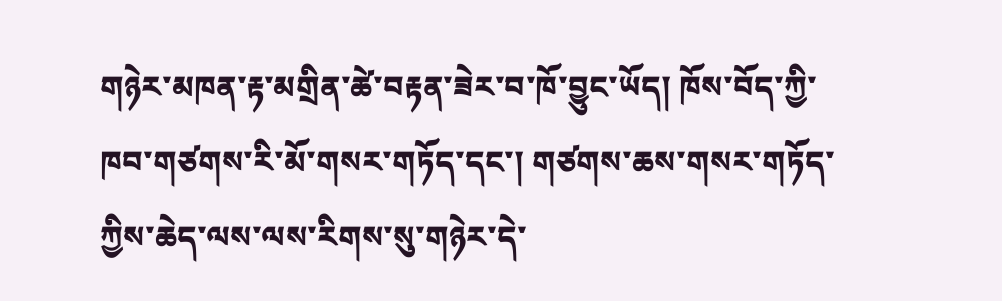གཉེར་མཁན་རྟ་མགྲིན་ཚེ་བརྟན་ཟེར་བ་ཁོ་བྱུང་ཡོད། ཁོས་བོད་ཀྱི་ཁབ་གཙགས་རི་མོ་གསར་གཏོད་དང་། གཙགས་ཆས་གསར་གཏོད་ཀྱིས་ཆེད་ལས་ལས་རིགས་སུ་གཉེར་དེ་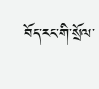བོད་རང་གི་སྲོལ་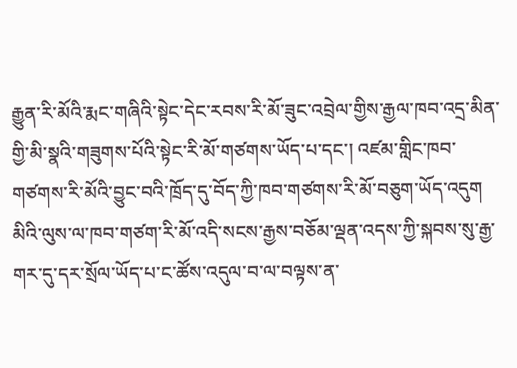རྒྱུན་རི་མོའི་རྨང་གཞིའི་སྟེང་དེང་རབས་རི་མོ་ཟུང་འབྲེལ་གྱིས་རྒྱལ་ཁབ་འདྲ་མིན་གྱི་མི་སྣའི་གཟུགས་པོའི་སྟེང་རི་མོ་གཙགས་ཡོད་པ་དང་། འཛམ་གླིང་ཁབ་གཙགས་རི་མོའི་བྱུང་བའི་ཁྲོད་དུ་བོད་ཀྱི་ཁབ་གཙགས་རི་མོ་བཅུག་ཡོད་འདུག
མིའི་ལུས་ལ་ཁབ་གཙག་རི་མོ་འདི་སངས་རྒྱས་བཅོམ་ལྡན་འདས་ཀྱི་སྐབས་སུ་རྒྱ་གར་དུ་དར་སྲོལ་ཡོད་པ་ང་ཚོས་འདུལ་བ་ལ་བལྟས་ན་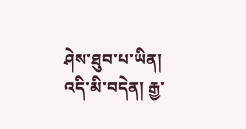ཤེས་ཐུབ་པ་ཡིན།
འདི་མི་བདེན། རྒྱ་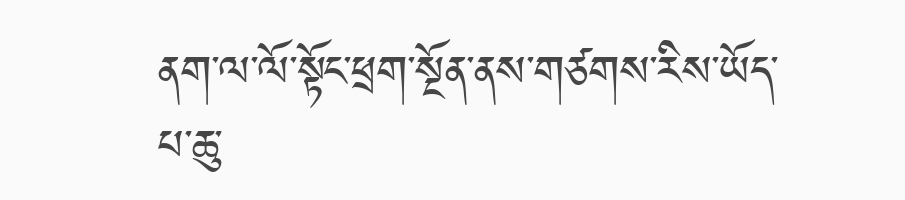ནག་ལ་ལོ་སྟོང་ཕྲག་སྔོན་ནས་གཙགས་རིས་ཡོད་པ་ཆུ་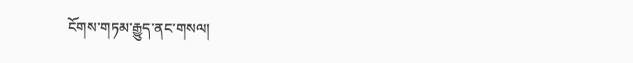ངོགས་གཏམ་རྒྱུད་ནང་གསལ།